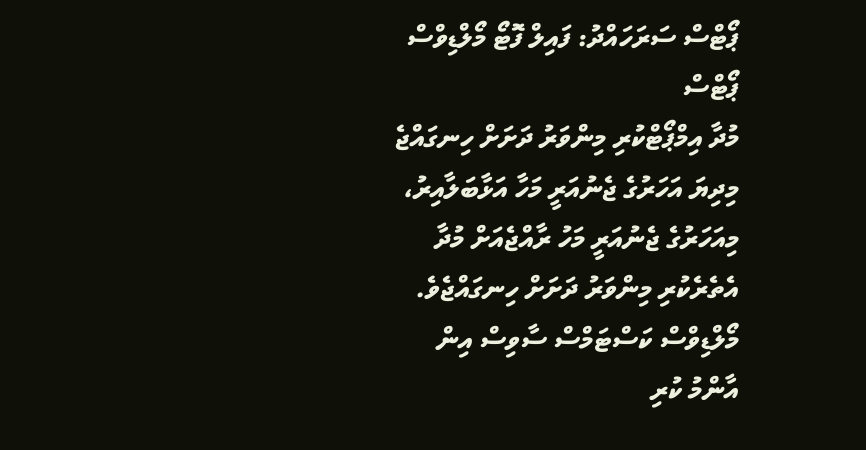ޕޯޓްސް ސަރަހައްދު: ފައިލް ފޮޓޯ މޯލްޑިވްސް ޕޯޓްސް
މުދާ އިމްޕޯޓްކުރި މިންވަރު ދަށަށް ހިނގައްޖެ
މިދިޔަ އަހަރުގެ ޖެނުއަރީ މަހާ އަޅާބަލާއިރު، މިއަހަރުގެ ޖެނުއަރީ މަހު ރާއްޖެއަށް މުދާ އެތެރެކުރި މިންވަރު ދަށަށް ހިނގައްޖެވެ.
މޯލްޑިވްސް ކަސްޓަމްސް ސާވިސް އިން އާންމު ކުރި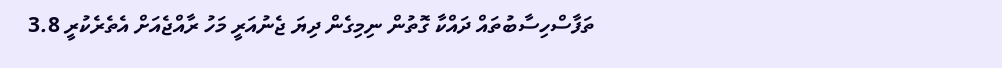ތަފާސްހިސާބުތައް ދައްކާ ގޮތުން ނިމިގެން ދިޔަ ޖެނުއަރީ މަހު ރާއްޖެއަށް އެތެރެކުރީ 3.8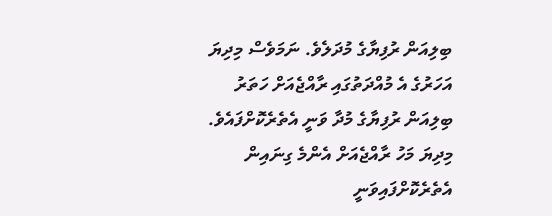ބިލިއަން ރުފިޔާގެ މުދަލެވެ. ނަމަވެސް މިދިޔަ އަހަރުގެ އެ މުއްދަތުގައި ރާއްޖެއަށް ހަތަރު ބިލިއަން ރުފިޔާގެ މުދާ ވަނީ އެތެރެކޮށްފައެވެ.
މިދިޔަ މަހު ރާއްޖެއަށް އެންމެ ގިނައިން އެތެރެކޮށްފައިވަނީ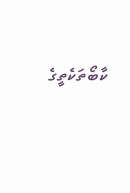ކާބޯތަކެތީގެ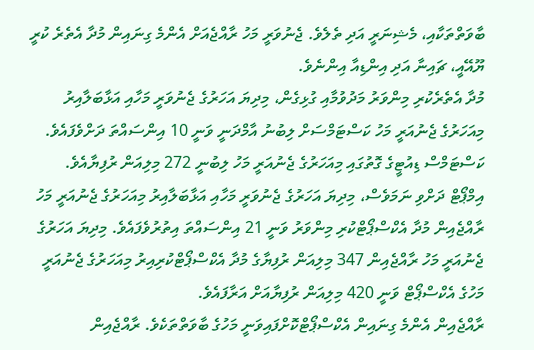ބާވަތްތަކާއި، މެޝިނަރީ އަދި ތެލެވެ. ޖެނުވަރީ މަހު ރާއްޖެއަށް އެންމެ ގިނައިން މުދާ އެތެރެ ކުރީ ޔޫއޭއީ، ޗައިނާ އަދި އިންޑިއާ އިންނެވެ.
މުދާ އެތެރެކުރި މިންވަރު މަދުވުމާއި ގުޅިގެން، މިދިޔަ އަހަރުގެ ޖެނުވަރީ މަހާއި އަޅާބަލާއިރު މިއަހަރުގެ ޖެނުއަރީ މަހު ކަސްޓަމްސަށް ލިބުނު އާމްދަނީ ވަނީ 10 އިންސައްތަ ދަށްވެފައެވެ. ކަސްޓަމްސް ޑިއުޓީގެ ގޮތުގައި މިއަހަރުގެ ޖެނުއަރީ މަހު ލިބުނީ 272 މިލިއަން ރުފިޔާއެވެ.
އިމްޕޯޓް ދަށްވި ނަމަވެސް، މިދިޔަ އަހަރުގެ ޖެނުވަރީ މަހާއި އަޅާބަލާއިރު މިއަހަރުގެ ޖެނުއަރީ މަހު ރާއްޖެއިން މުދާ އެކްސްޕޯޓްކުރި މިންވަރު ވަނީ 21 އިންސައްތަ އިތުރުވެފައެވެ. މިދިޔަ އަހަރުގެ ޖެނުއަރީ މަހު ރާއްޖެއިން 347 މިލިއަން ރުފިޔާގެ މުދާ އެކްސްޕޯޓްކުރިއިރު މިއަހަރުގެ ޖެނުއަރީ މަހުގެ އެކްސްޕޯޓް ވަނީ 420 މިލިއަން ރުފިޔާއަށް އަރާފައެވެ.
ރާއްޖެއިން އެންމެ ގިނައިން އެކްސްޕޯޓްކޮށްފައިވަނީ މަހުގެ ބާވަތްތަކެވެ. ރާއްޖެއިން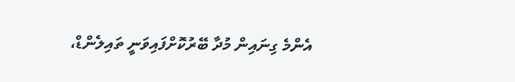އެންމެ ގިނައިން މުދާ ބޭރުކޮށްފައިވަނީ ތައިލެންޑް،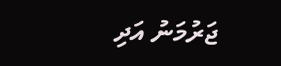ޖަރުމަނު އަދި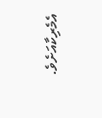އެމެރިކާއަށެވެ.